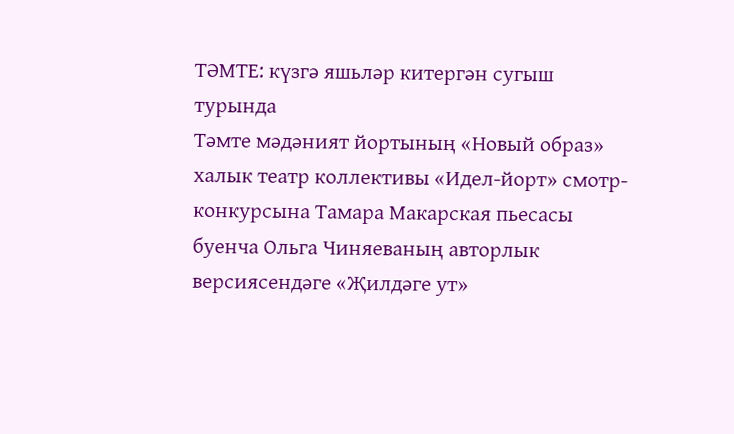ТӘМТЕ: күзгә яшьләр китергән сугыш турында
Тәмте мәдәният йортының «Новый образ» халык театр коллективы «Идел-йорт» смотр-конкурсына Тамара Макарская пьесасы буенча Ольга Чиняеваның авторлык версиясендәге «Җилдәге ут»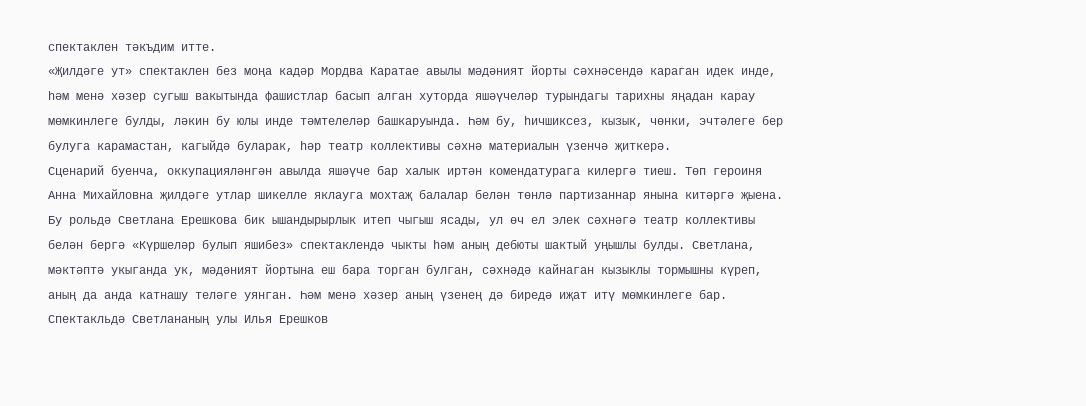спектаклен тәкъдим итте.
«Җилдәге ут» спектаклен без моңа кадәр Мордва Каратае авылы мәдәният йорты сәхнәсендә караган идек инде, һәм менә хәзер сугыш вакытында фашистлар басып алган хуторда яшәүчеләр турындагы тарихны яңадан карау мөмкинлеге булды, ләкин бу юлы инде тәмтелеләр башкаруында. Һәм бу, һичшиксез, кызык, чөнки, эчтәлеге бер булуга карамастан, кагыйдә буларак, һәр театр коллективы сәхнә материалын үзенчә җиткерә.
Сценарий буенча, оккупацияләнгән авылда яшәүче бар халык иртән комендатурага килергә тиеш. Төп героиня Анна Михайловна җилдәге утлар шикелле яклауга мохтаҗ балалар белән төнлә партизаннар янына китәргә җыена. Бу рольдә Светлана Ерешкова бик ышандырырлык итеп чыгыш ясады, ул өч ел элек сәхнәгә театр коллективы белән бергә «Күршеләр булып яшибез» спектаклендә чыкты һәм аның дебюты шактый уңышлы булды. Светлана, мәктәптә укыганда ук, мәдәният йортына еш бара торган булган, сәхнәдә кайнаган кызыклы тормышны күреп, аның да анда катнашу теләге уянган. Һәм менә хәзер аның үзенең дә биредә иҗат итү мөмкинлеге бар. Спектакльдә Светлананың улы Илья Ерешков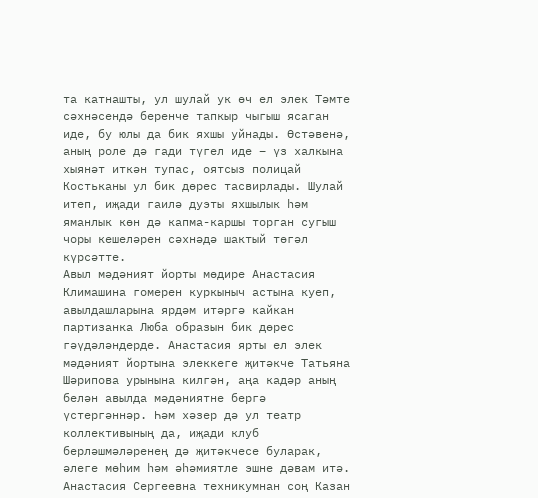та катнашты, ул шулай ук өч ел элек Тәмте сәхнәсендә беренче тапкыр чыгыш ясаган иде, бу юлы да бик яхшы уйнады. Өстәвенә, аның роле дә гади түгел иде – үз халкына хыянәт иткән тупас, оятсыз полицай Костьканы ул бик дөрес тасвирлады. Шулай итеп, иҗади гаилә дуэты яхшылык һәм яманлык көн дә капма-каршы торган сугыш чоры кешеләрен сәхнәдә шактый төгәл күрсәтте.
Авыл мәдәният йорты мөдире Анастасия Климашина гомерен куркыныч астына куеп, авылдашларына ярдәм итәргә кайкан партизанка Люба образын бик дөрес гәүдәләндерде. Анастасия ярты ел элек мәдәният йортына элеккеге җитәкче Татьяна Шәрипова урынына килгән, аңа кадәр аның белән авылда мәдәниятне бергә үстергәннәр. Һәм хәзер дә ул театр коллективының да, иҗади клуб берләшмәләренең дә җитәкчесе буларак, әлеге мөһим һәм әһәмиятле эшне дәвам итә. Анастасия Сергеевна техникумнан соң Казан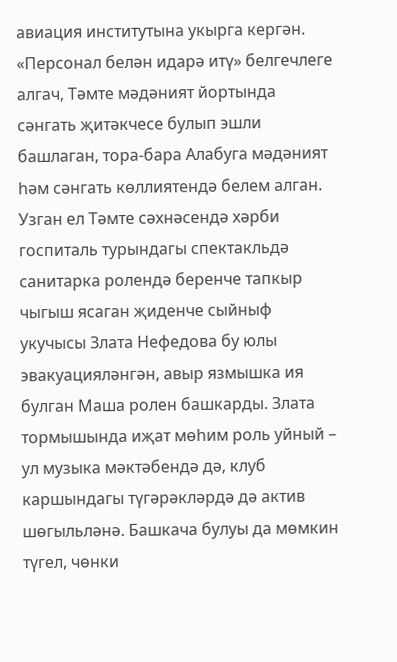авиация институтына укырга кергән. «Персонал белән идарә итү» белгечлеге алгач, Тәмте мәдәният йортында сәнгать җитәкчесе булып эшли башлаган, тора-бара Алабуга мәдәният һәм сәнгать көллиятендә белем алган.
Узган ел Тәмте сәхнәсендә хәрби госпиталь турындагы спектакльдә санитарка ролендә беренче тапкыр чыгыш ясаган җиденче сыйныф укучысы Злата Нефедова бу юлы эвакуацияләнгән, авыр язмышка ия булган Маша ролен башкарды. Злата тормышында иҗат мөһим роль уйный – ул музыка мәктәбендә дә, клуб каршындагы түгәрәкләрдә дә актив шөгыльләнә. Башкача булуы да мөмкин түгел, чөнки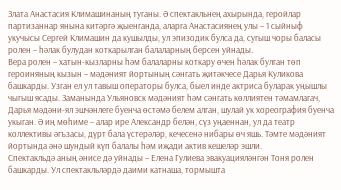Злата Анастасия Климашинаның туганы. Ә спектакльнең ахырында, геройлар партизаннар янына китәргә җыенганда, аларга Анастасиянең улы – 1 сыйныф укучысы Сергей Климашин да кушылды, ул эпизодик булса да, сугыш чоры баласы ролен – һәлак булудан коткарылган балаларның берсен уйнады.
Вера ролен – хатын-кызларны һәм балаларны коткару өчен һәлак булган төп героиняның кызын – мәдәният йортының сәнгать җитәкчесе Дарья Куликова башкарды. Узган ел ул тавыш операторы булса, быел инде актриса буларак уңышлы чыгыш ясады. Заманында Ульяновск мәдәният һәм сәнгать көллиятен тәмамлагач, Дарья мәдәни-ял эшчәнлеге буенча өстәмә белем алган, шулай ук хореография буенча укыган. Ә иң мөһиме – алар ире Александр белән, сүз уңаеннан, ул да театр коллективы әгъзасы, дүрт бала үстерәләр, кечесенә нибары өч яшь. Тәмте мәдәният йортында әнә шундый күп балалы һәм иҗади актив кешеләр эшли.
Спектакльдә аның әнисе дә уйнады – Елена Гулиева эвакуацияләнгән Тоня ролен башкарды. Ул спектакльләрдә даими катнаша, тормышта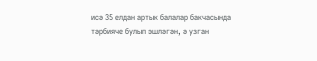исә 35 елдан артык балалар бакчасында тәрбияче булып эшләгән, ә узган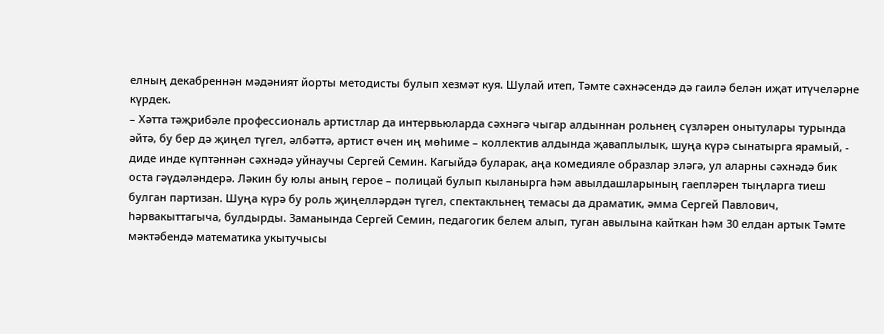елның декабреннән мәдәният йорты методисты булып хезмәт куя. Шулай итеп, Тәмте сәхнәсендә дә гаилә белән иҗат итүчеләрне күрдек.
– Хәтта тәҗрибәле профессиональ артистлар да интервьюларда сәхнәгә чыгар алдыннан рольнең сүзләрен онытулары турында әйтә, бу бер дә җиңел түгел, әлбәттә, артист өчен иң мөһиме – коллектив алдында җаваплылык, шуңа күрә сынатырга ярамый, - диде инде күптәннән сәхнәдә уйнаучы Сергей Семин. Кагыйдә буларак, аңа комедияле образлар эләгә, ул аларны сәхнәдә бик оста гәүдәләндерә. Ләкин бу юлы аның герое – полицай булып кыланырга һәм авылдашларының гаепләрен тыңларга тиеш булган партизан. Шуңа күрә бу роль җиңелләрдән түгел, спектакльнең темасы да драматик, әмма Сергей Павлович, һәрвакыттагыча, булдырды. Заманында Сергей Семин, педагогик белем алып, туган авылына кайткан һәм 30 елдан артык Тәмте мәктәбендә математика укытучысы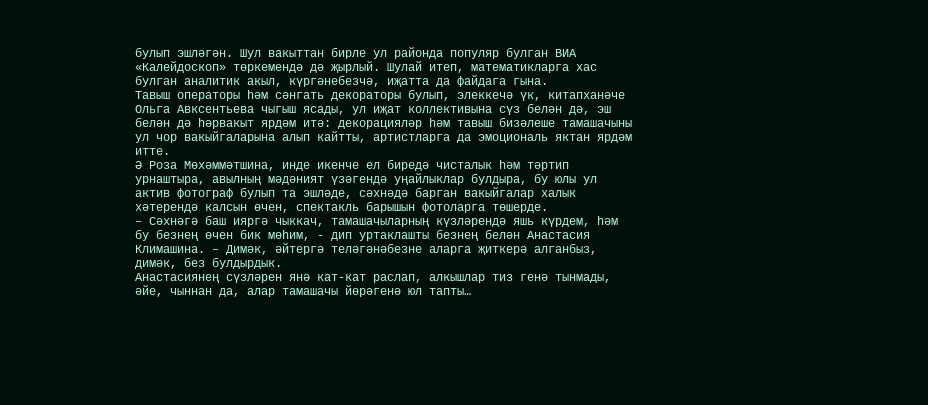булып эшләгән. Шул вакыттан бирле ул районда популяр булган ВИА «Калейдоскоп» төркемендә дә җырлый. Шулай итеп, математикларга хас булган аналитик акыл, күргәнебезчә, иҗатта да файдага гына.
Тавыш операторы һәм сәнгать декораторы булып, элеккечә үк, китапханәче Ольга Авксентьева чыгыш ясады, ул иҗат коллективына сүз белән дә, эш белән дә һәрвакыт ярдәм итә: декорацияләр һәм тавыш бизәлеше тамашачыны ул чор вакыйгаларына алып кайтты, артистларга да эмоциональ яктан ярдәм итте.
Ә Роза Мөхәммәтшина, инде икенче ел биредә чисталык һәм тәртип урнаштыра, авылның мәдәният үзәгендә уңайлыклар булдыра, бу юлы ул актив фотограф булып та эшләде, сәхнәдә барган вакыйгалар халык хәтерендә калсын өчен, спектакль барышын фотоларга төшерде.
– Сәхнәгә баш ияргә чыккач, тамашачыларның күзләрендә яшь күрдем, һәм бу безнең өчен бик мөһим, - дип уртаклашты безнең белән Анастасия Климашина. – Димәк, әйтергә теләгәнәбезне аларга җиткерә алганбыз, димәк, без булдырдык.
Анастасиянең сүзләрен янә кат-кат раслап, алкышлар тиз генә тынмады, әйе, чыннан да, алар тамашачы йөрәгенә юл тапты…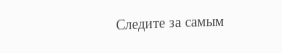Следите за самым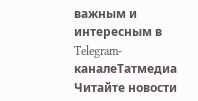важным и интересным в Telegram-каналеТатмедиа
Читайте новости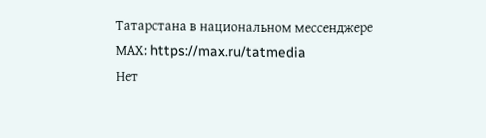Татарстана в национальном мессенджере MАХ: https://max.ru/tatmedia
Нет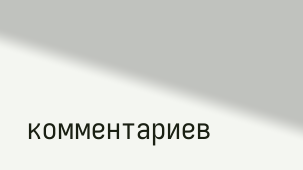комментариев